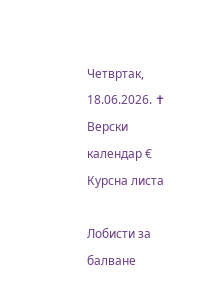Четвртак, 18.06.2026. ✝ Верски календар € Курсна листа

Лобисти за балване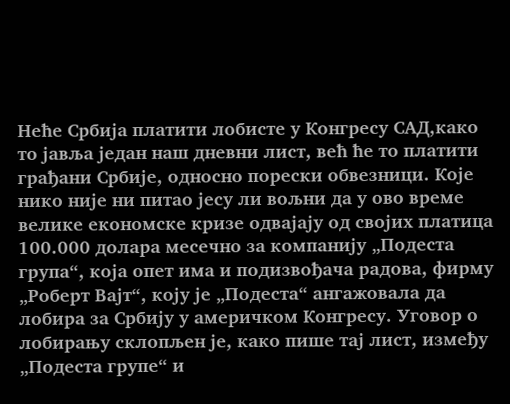Неће Србија платити лобисте у Конгресу САД,како то јавља један наш дневни лист, већ ће то платити грађани Србије, односно порески обвезници. Које нико није ни питао јесу ли вољни да у ово време велике економске кризе одвајају од својих платица 100.000 долара месечно за компанију „Подеста група“, која опет има и подизвођача радова, фирму „Роберт Вајт“, коју је „Подеста“ ангажовала да лобира за Србију у америчком Конгресу. Уговор о лобирању склопљен је, како пише тај лист, између „Подеста групе“ и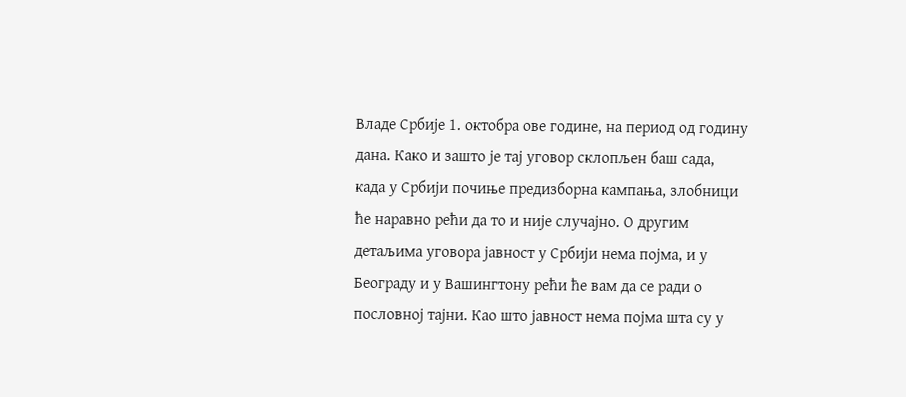Владе Србије 1. октобра ове године, на период од годину дана. Како и зашто је тај уговор склопљен баш сада, када у Србији почиње предизборна кампања, злобници ће наравно рећи да то и није случајно. О другим детаљима уговора јавност у Србији нема појма, и у Београду и у Вашингтону рећи ће вам да се ради о пословној тајни. Као што јавност нема појма шта су у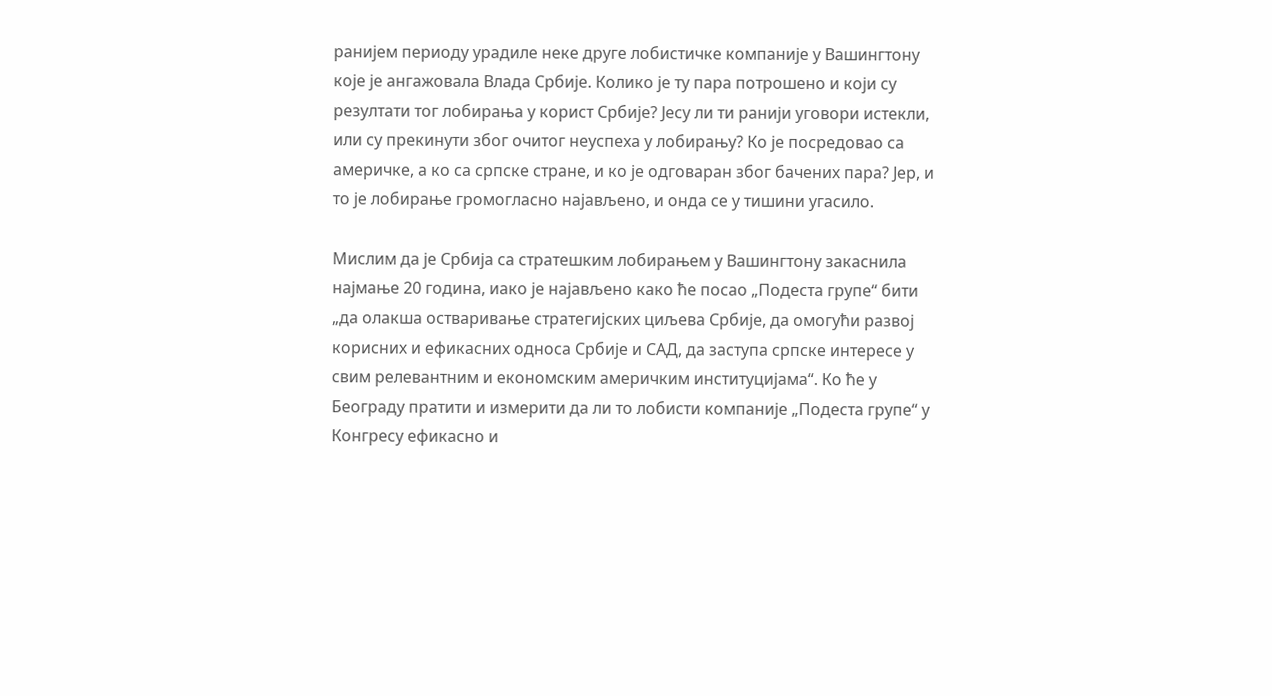ранијем периоду урадиле неке друге лобистичке компаније у Вашингтону које је ангажовала Влада Србије. Колико је ту пара потрошено и који су резултати тог лобирања у корист Србије? Јесу ли ти ранији уговори истекли, или су прекинути због очитог неуспеха у лобирању? Ко је посредовао са америчке, а ко са српске стране, и ко је одговаран због бачених пара? Јер, и то је лобирање громогласно најављено, и онда се у тишини угасило.

Мислим да је Србија са стратешким лобирањем у Вашингтону закаснила најмање 20 година, иако је најављено како ће посао „Подеста групе“ бити „да олакша остваривање стратегијских циљева Србије, да омогући развој корисних и ефикасних односа Србије и САД, да заступа српске интересе у свим релевантним и економским америчким институцијама“. Ко ће у Београду пратити и измерити да ли то лобисти компаније „Подеста групе“ у Конгресу ефикасно и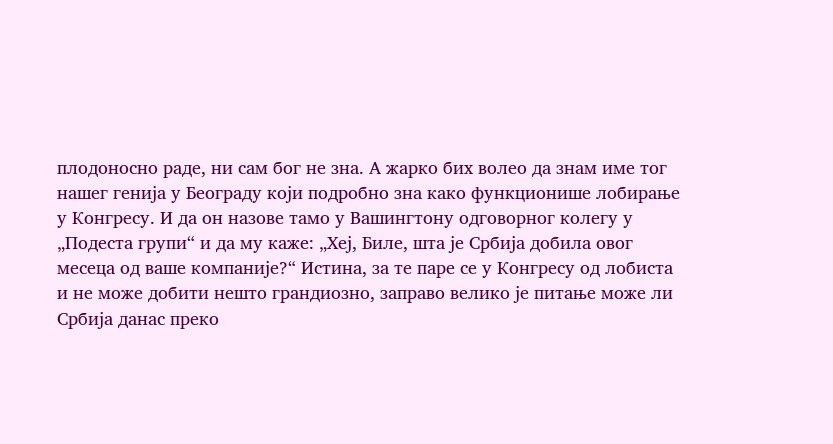плодоносно раде, ни сам бог не зна. А жарко бих волео да знам име тог нашег генија у Београду који подробно зна како функционише лобирање у Конгресу. И да он назове тамо у Вашингтону одговорног колегу у „Подеста групи“ и да му каже: „Хеј, Биле, шта је Србија добила овог месеца од ваше компаније?“ Истина, за те паре се у Конгресу од лобиста и не може добити нешто грандиозно, заправо велико је питање може ли Србија данас преко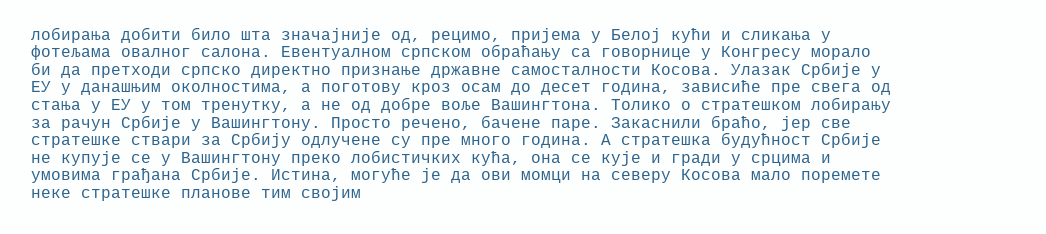лобирања добити било шта значајније од, рецимо, пријема у Белој кући и сликања у фотељама овалног салона. Евентуалном српском обраћању са говорнице у Конгресу морало би да претходи српско директно признање државне самосталности Косова. Улазак Србије у ЕУ у данашњим околностима, а поготову кроз осам до десет година, зависиће пре свега од стања у ЕУ у том тренутку, а не од добре воље Вашингтона. Толико о стратешком лобирању за рачун Србије у Вашингтону. Просто речено, бачене паре. Закаснили браћо, јер све стратешке ствари за Србију одлучене су пре много година. А стратешка будућност Србије не купује се у Вашингтону преко лобистичких кућа, она се кује и гради у срцима и умовима грађана Србије. Истина, могуће је да ови момци на северу Косова мало поремете неке стратешке планове тим својим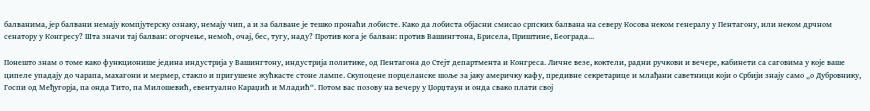балванима, јер балвани немају компјутерску ознаку, немају чип, а и за балване је тешко пронаћи лобисте. Како да лобиста објасни смисао српских балвана на северу Косова неком генералу у Пентагону, или неком дрчном сенатору у Конгресу? Шта значи тај балван: огорчење, немоћ, очај, бес, тугу, наду? Против кога је балван: против Вашингтона, Брисела, Приштине, Београда...

Понешто знам о томе како функционише једина индустрија у Вашингтону, индустрија политике, од Пентагона до Стејт департмента и Конгреса. Личне везе, коктели, радни ручкови и вечере, кабинети са саговима у које ваше ципеле упадају до чарапа, махагони и мермер, стакло и пригушене жућкасте стоне лампе. Скупоцене порцеланске шоље за јаку америчку кафу, предивне секретарице и млађани саветници који о Србији знају само „о Дубровнику, Госпи од Међугорја, па онда Тито, па Милошевић, евентуално Караџић и Младић“. Потом вас позову на вечеру у Џорџтаун и онда свако плати свој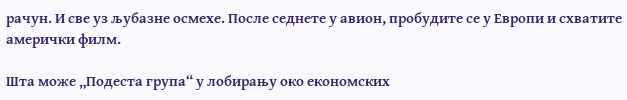рачун. И све уз љубазне осмехе. После седнете у авион, пробудите се у Европи и схватите амерички филм.

Шта може „Подеста група“ у лобирању око економских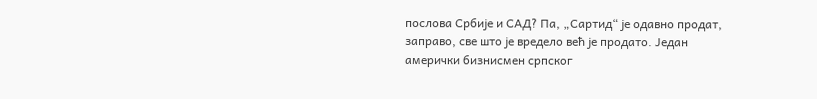послова Србије и САД? Па, „Сартид“ је одавно продат, заправо, све што је вредело већ је продато. Један амерички бизнисмен српског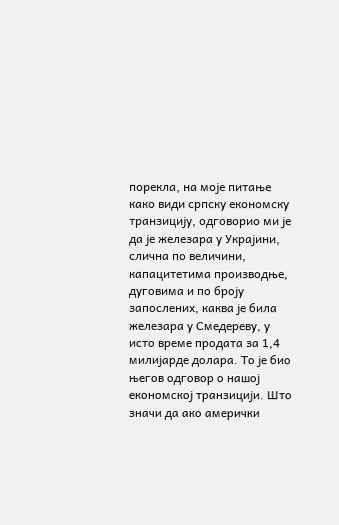порекла, на моје питање како види српску економску транзицију, одговорио ми је да је железара у Украјини, слична по величини, капацитетима производње, дуговима и по броју запослених, каква је била железара у Смедереву, у исто време продата за 1,4 милијарде долара. То је био његов одговор о нашој економској транзицији. Што значи да ако амерички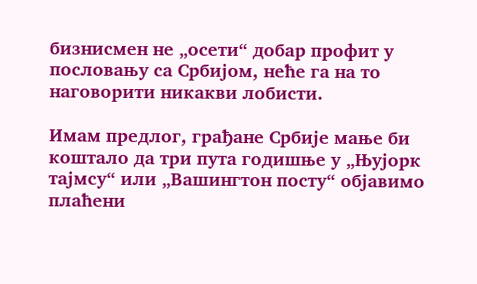бизнисмен не „осети“ добар профит у пословању са Србијом, неће га на то наговорити никакви лобисти.

Имам предлог, грађане Србије мање би коштало да три пута годишње у „Њујорк тајмсу“ или „Вашингтон посту“ објавимо плаћени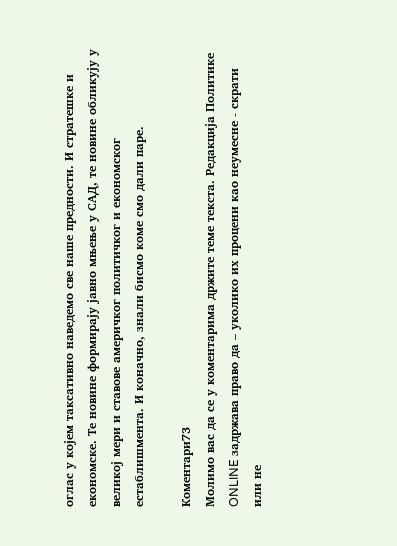оглас у којем таксативно наведемо све наше предности. И стратешке и економске. Те новине формирају јавно мњење у САД, те новине обликују у великој мери и ставове америчког политичког и економског естаблишмента. И коначно, знали бисмо коме смо дали паре.

Коментари73
Молимо вас да се у коментарима држите теме текста. Редакција Политике ONLINE задржава право да – уколико их процени као неумесне - скрати или не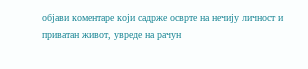објави коментаре који садрже осврте на нечију личност и приватан живот, увреде на рачун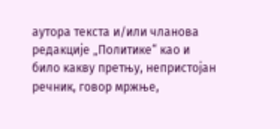аутора текста и/или чланова редакције „Политике“ као и било какву претњу, непристојан речник, говор мржње,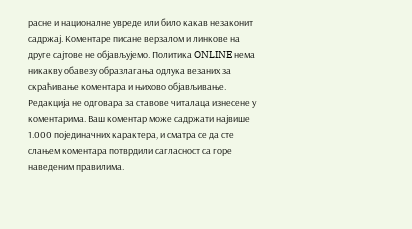расне и националне увреде или било какав незаконит садржај. Коментаре писане верзалом и линкове на друге сајтове не објављујемо. Политика ONLINE нема никакву обавезу образлагања одлука везаних за скраћивање коментара и њихово објављивање. Редакција не одговара за ставове читалаца изнесене у коментарима. Ваш коментар може садржати највише 1.000 појединачних карактера, и сматра се да сте слањем коментара потврдили сагласност са горе наведеним правилима.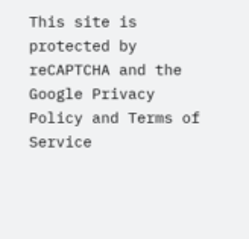This site is protected by reCAPTCHA and the Google Privacy Policy and Terms of Service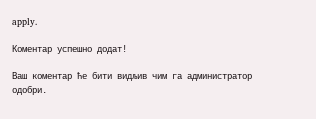apply.

Комeнтар успeшно додат!

Ваш комeнтар ћe бити видљив чим га администратор одобри.